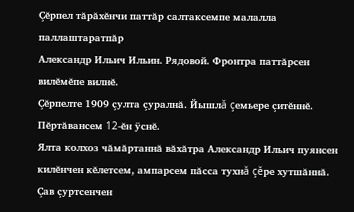Çĕрпел тăрăхĕнчи паттăр салтаксемпе малалла паллаштаратпăр
Александр Ильич Ильин. Рядовой. Фронтра паттăрсен вилĕмĕпе вилнĕ.
Çĕрпелте 1909 çулта çуралнă. Йышлă çемьере çитĕннĕ. Пĕртăвансем 12-ĕн ÿснĕ.
Ялта колхоз чăмăртаннă вăхăтра Александр Ильич пуянсен килĕнчен кĕлетсем, ампарсем пăсса тухнă çĕре хутшăннă. Çав çуртсенчен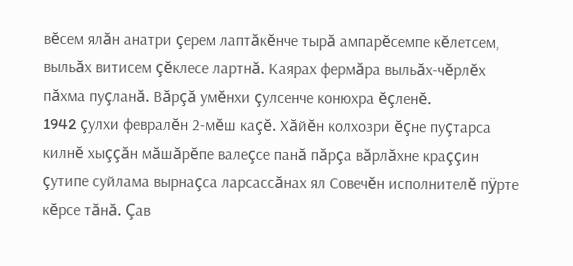вĕсем ялăн анатри çерем лаптăкĕнче тырă ампарĕсемпе кĕлетсем, выльăх витисем çĕклесе лартнă. Каярах фермăра выльăх-чĕрлĕх пăхма пуçланă. Вăрçă умĕнхи çулсенче конюхра ĕçленĕ.
1942 çулхи февралĕн 2-мĕш каçĕ. Хăйĕн колхозри ĕçне пуçтарса килнĕ хыççăн мăшăрĕпе валеçсе панă пăрçа вăрлăхне краççин çутипе суйлама вырнаçса ларсассăнах ял Совечĕн исполнителĕ пÿрте кĕрсе тăнă. Çав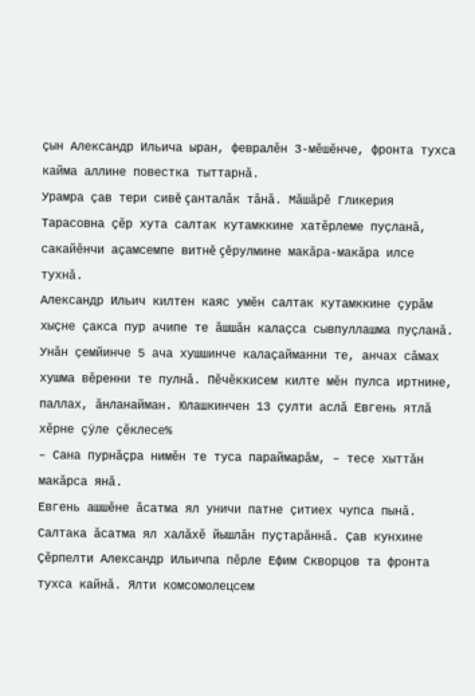çын Александр Ильича ыран, февралĕн 3-мĕшĕнче, фронта тухса кайма аллине повестка тыттарнă.
Урамра çав тери сивĕ çанталăк тăнă. Мăшăрĕ Гликерия Тарасовна çĕр хута салтак кутамккине хатĕрлеме пуçланă, сакайĕнчи аçамсемпе витнĕ çĕрулмине макăра-макăра илсе тухнă.
Александр Ильич килтен каяс умĕн салтак кутамккине çурăм хыçне çакса пур ачипе те ăшшăн калаçса сывпуллашма пуçланă. Унăн çемйинче 5 ача хушшинче калаçайманни те, анчах сăмах хушма вĕренни те пулнă. Пĕчĕккисем килте мĕн пулса иртнине, паллах, ăнланайман. Юлашкинчен 13 çулти аслă Евгень ятлă хĕрне çÿле çĕклесе%
– Сана пурнăçра нимĕн те туса параймарăм, – тесе хыттăн макăрса янă.
Евгень ашшĕне ăсатма ял уничи патне çитиех чупса пынă.
Салтака ăсатма ял халăхĕ йышлăн пуçтарăннă. Çав кунхине Çĕрпелти Александр Ильичпа пĕрле Ефим Скворцов та фронта тухса кайнă. Ялти комсомолецсем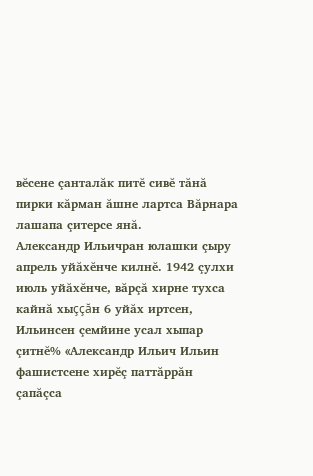вĕсене çанталăк питĕ сивĕ тăнă пирки кăрман ăшне лартса Вăрнара лашапа çитерсе янă.
Александр Ильичран юлашки çыру апрель уйăхĕнче килнĕ. 1942 çулхи июль уйăхĕнче, вăрçă хирне тухса кайнă хыççăн 6 уйăх иртсен, Ильинсен çемйине усал хыпар çитнĕ% «Александр Ильич Ильин фашистсене хирĕç паттăррăн çапăçса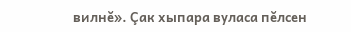вилнĕ». Çак хыпара вуласа пĕлсен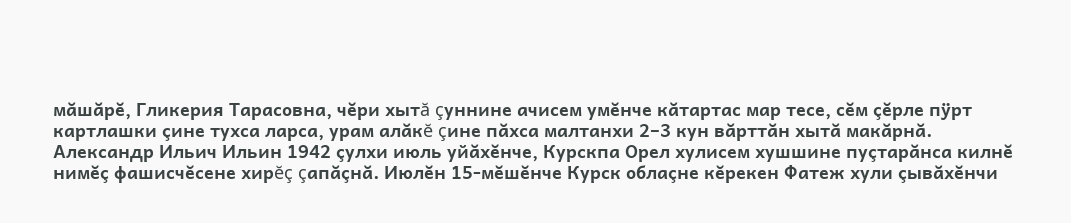мăшăрĕ, Гликерия Тарасовна, чĕри хытă çуннине ачисем умĕнче кăтартас мар тесе, сĕм çĕрле пÿрт картлашки çине тухса ларса, урам алăкĕ çине пăхса малтанхи 2–3 кун вăрттăн хытă макăрнă.
Александр Ильич Ильин 1942 çулхи июль уйăхĕнче, Курскпа Орел хулисем хушшине пуçтарăнса килнĕ нимĕç фашисчĕсене хирĕç çапăçнă. Июлĕн 15-мĕшĕнче Курск облаçне кĕрекен Фатеж хули çывăхĕнчи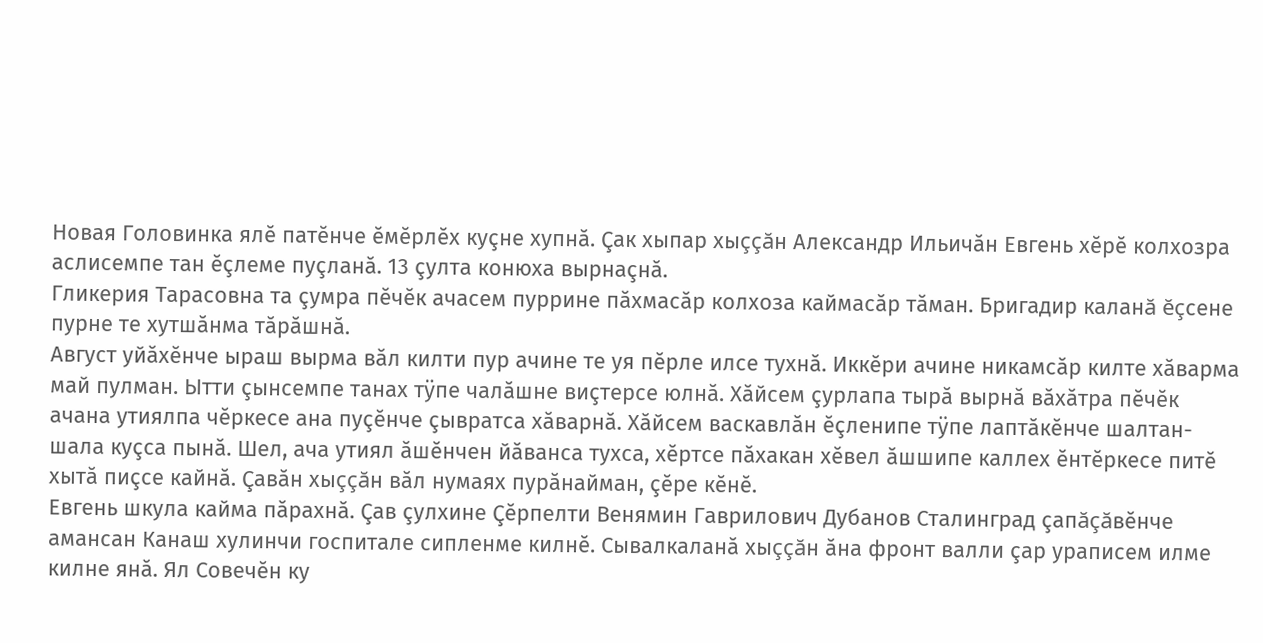Новая Головинка ялĕ патĕнче ĕмĕрлĕх куçне хупнă. Çак хыпар хыççăн Александр Ильичăн Евгень хĕрĕ колхозра аслисемпе тан ĕçлеме пуçланă. 13 çулта конюха вырнаçнă.
Гликерия Тарасовна та çумра пĕчĕк ачасем пуррине пăхмасăр колхоза каймасăр тăман. Бригадир каланă ĕçсене пурне те хутшăнма тăрăшнă.
Август уйăхĕнче ыраш вырма вăл килти пур ачине те уя пĕрле илсе тухнă. Иккĕри ачине никамсăр килте хăварма май пулман. Ытти çынсемпе танах тÿпе чалăшне виçтерсе юлнă. Хăйсем çурлапа тырă вырнă вăхăтра пĕчĕк ачана утиялпа чĕркесе ана пуçĕнче çывратса хăварнă. Хăйсем васкавлăн ĕçленипе тÿпе лаптăкĕнче шалтан-шала куçса пынă. Шел, ача утиял ăшĕнчен йăванса тухса, хĕртсе пăхакан хĕвел ăшшипе каллех ĕнтĕркесе питĕ хытă пиçсе кайнă. Çавăн хыççăн вăл нумаях пурăнайман, çĕре кĕнĕ.
Евгень шкула кайма пăрахнă. Çав çулхине Çĕрпелти Венямин Гаврилович Дубанов Сталинград çапăçăвĕнче амансан Канаш хулинчи госпитале сипленме килнĕ. Сывалкаланă хыççăн ăна фронт валли çар ураписем илме килне янă. Ял Совечĕн ку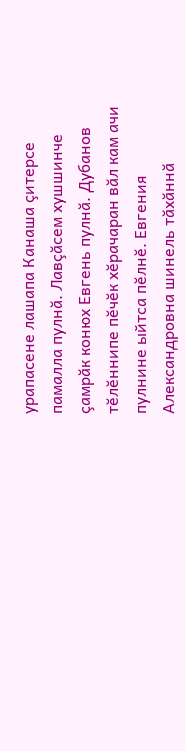урапасене лашапа Канаша çитерсе памалла пулнă. Лавçăсем хушшинче çамрăк конюх Евгень пулнă. Дубанов тĕлĕннипе пĕчĕк хĕрачаран вăл кам ачи пулнине ыйтса пĕлнĕ. Евгения Александровна шинель тăхăннă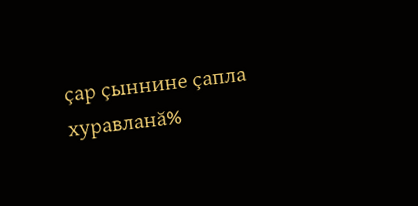çар çыннине çапла хуравланă%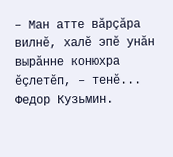– Ман атте вăрçăра вилнĕ, халĕ эпĕ унăн вырăнне конюхра ĕçлетĕп, – тенĕ...
Федор Кузьмин.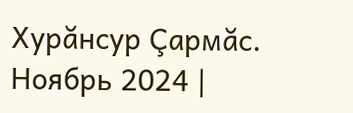Хурăнсур Çармăс.
Ноябрь 2024 |